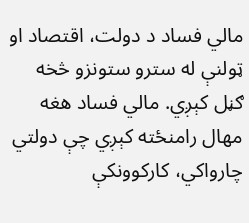مالي فساد د دولت، اقتصاد او ټولنې له سترو ستونزو څخه ګڼل کېږي. مالي فساد هغه مهال رامنځته کېږي چې دولتي چارواکي، کارکوونکې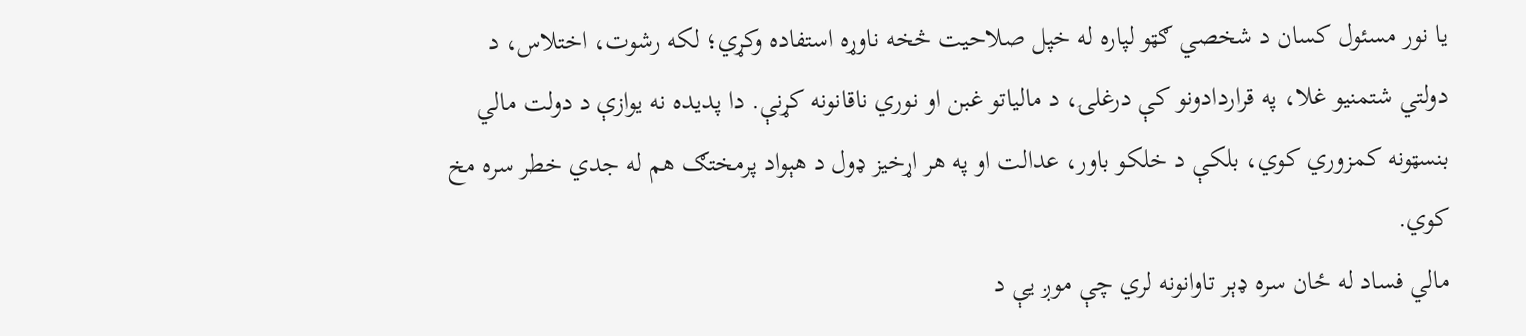یا نور مسئول کسان د شخصي ګټو لپاره له خپل صلاحیت څخه ناوړه استفاده وکړي؛ لکه رشوت، اختلاس، د دولتي شتمنیو غلا، په قراردادونو کې درغلۍ، د مالیاتو غبن او نوري ناقانونه کړنې. دا پدیده نه یوازې د دولت مالي بنسټونه کمزوري کوي، بلکې د خلکو باور، عدالت او په هر اړخيز ډول د هېواد پرمختګ هم له جدي خطر سره مخ کوي.
مالي فساد له ځان سره ډېر تاوانونه لري چې موږ يې د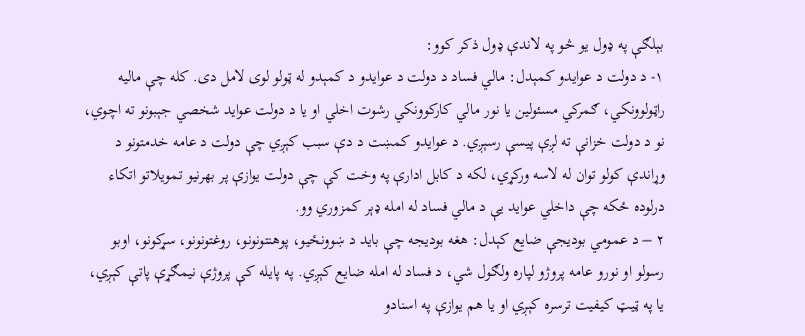بېلګې په ډول يو څو په لاندې ډول ذکر کوو:
۱- د دولت د عوایدو کمېدل: مالي فساد د دولت د عوایدو د کمېدو له ټولو لوی لامل دی. کله چې مالیه راټولوونکي، ګمرکي مسئولین یا نور مالي کارکوونکي رشوت اخلي او یا د دولت عواید شخصي جېبونو ته اچوي، نو د دولت خزانې ته لږې پیسې رسېږي. د عوایدو کمښت د دې سبب کېږي چې دولت د عامه خدمتونو د وړاندې کولو توان له لاسه ورکړي، لکه د کابل ادارې په وخت کې چې دولت يوازې پر بهرنيو تمویلاتو اتکاء درلوده ځکه چې داخلي عوايد يې د مالي فساد له امله ډېر کمزوري وو.
۲ – د عمومي بوديجې ضایع کېدل: هغه بوديجه چې باید د ښوونځیو، پوهنتونونو، روغتونونو، سړکونو، اوبو رسولو او نورو عامه پروژو لپاره ولګول شي، د فساد له امله ضایع کېږي. په پایله کې پروژې نیمګړې پاتې کېږي، یا په ټیټ کیفیت ترسره کېږي او یا هم یوازې په اسنادو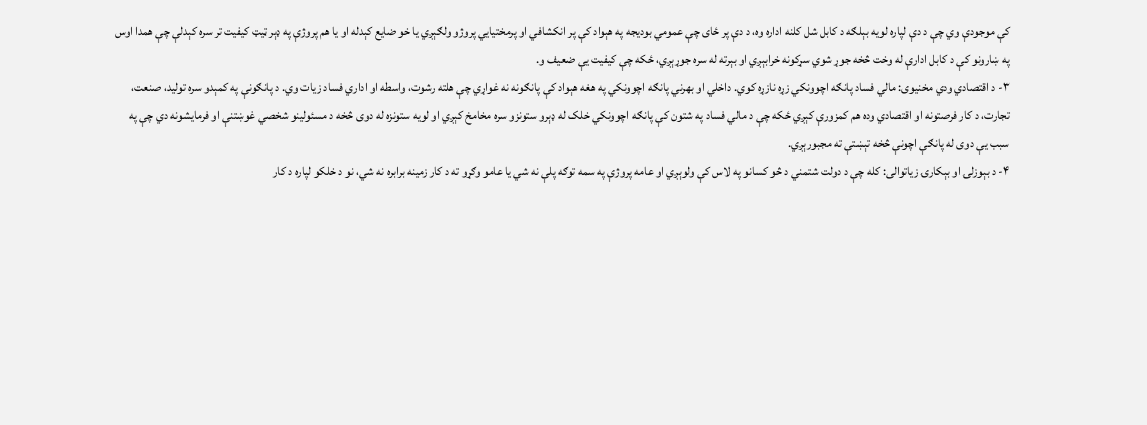کې موجودې وي چې د دې لپاره لويه بېلګه د کابل شل کلنه اداره وه، د دې پر ځای چې عمومي بوديجه په هېواد کې پر انکشافي او پرمختيايي پروژو ولګېږي يا خو ضايع کېدله او يا هم پروژې په ډېر ټيټ کيفيت تر سره کېدلې چې همدا اوس په ښارونو کې د کابل ادارې له وخت څخه جوړ شوي سړکونه خرابېږي او بېرته له سره جوړېږي، ځکه چې کيفيت يې ضعيف و.
۳- د اقتصادي ودي مخنیوی: مالي فساد پانګه اچوونکي زړه نازړه کوي. داخلي او بهرني پانګه اچوونکي په هغه هېواد کې پانګونه نه غواړي چې هلته رشوت، واسطه او اداري فساد زیات وي. د پانګونې په کمېدو سره تولید، صنعت، تجارت، د کار فرصتونه او اقتصادي وده هم کمزورې کېږي ځکه چې د مالي فساد په شتون کې پانګه اچوونکي خلک له ډېرو ستونزو سره مخامخ کېږي او لويه ستونزه له دوی څخه د مسئولينو شخصي غوښتنې او فرمايشونه دي چې په سبب يې دوی له پانګې اچونې څخه تېښتې ته مجبورېږي.
۴- د بېوزلۍ او بېکارۍ زیاتوالی: کله چې د دولت شتمني د څو کسانو په لاس کې ولوېږي او عامه پروژې په سمه توګه پلې نه شي يا عامو وګړو ته د کار زمينه برابره نه شي، نو د خلکو لپاره د کار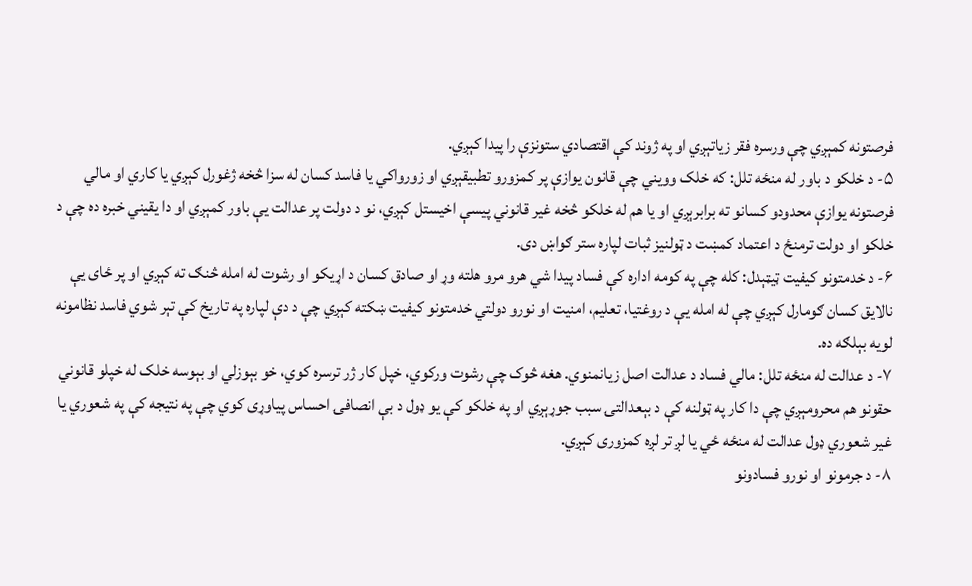فرصتونه کمېږي چې ورسره فقر زیاتېږي او په ژوند کې اقتصادي ستونزې را پيدا کېږي.
۵- د خلکو د باور له منځه تلل: که خلک وویني چې قانون یوازې پر کمزورو تطبیقېږي او زورواکي یا فاسد کسان له سزا څخه ژغورل کېږي يا کاري او مالي فرصتونه يوازې محدودو کسانو ته برابرېږي او يا هم له خلکو څخه غیر قانوني پيسې اخيستل کېږي، نو د دولت پر عدالت یې باور کمېږي او دا يقيني خبره ده چې د خلکو او دولت ترمنځ د اعتماد کمښت د ټولنیز ثبات لپاره ستر ګواښ دی.
۶- د خدمتونو کیفیت ټیټېدل: کله چې په کومه اداره کې فساد پيدا شي هرو مرو هلته وړ او صادق کسان د اړیکو او رشوت له امله څنګ ته کېږي او پر ځای یې نالایق کسان ګومارل کېږي چې له امله يې د روغتیا، تعلیم، امنیت او نورو دولتي خدمتونو کیفیت ښکته کېږي چې د دې لپاره په تاريخ کې تېر شوي فاسد نظامونه لويه بېلګه ده.
۷- د عدالت له منځه تلل: مالي فساد د عدالت اصل زیانمنوي. هغه څوک چې رشوت ورکوي، خپل کار ژر ترسره کوي، خو بېوزلي او بېوسه خلک له خپلو قانوني حقونو هم محرومېږي چې دا کار په ټولنه کې د بېعدالتۍ سبب جوړېږي او په خلکو کې يو ډول د بې انصافۍ احساس پياوړی کوي چې په نتيجه کې په شعوري يا غير شعوري ډول عدالت له منځه ځي يا لږ تر لږه کمزوری کېږي.
۸- د جرمونو او نورو فسادونو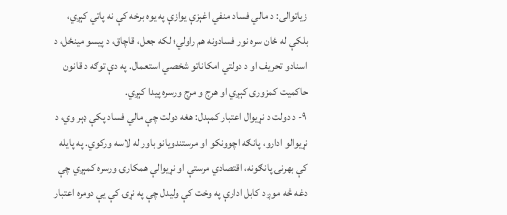زیاتوالی: د مالي فساد منفي اغېزې یوازې په یوه برخه کې نه پاتي کېږي، بلکې له ځان سره نور فسادونه هم راولي؛ لکه جعل، قاچاق، د پیسو مینځل، د اسنادو تحریف او د دولتي امکاناتو شخصي استعمال. په دې توګه د قانون حاکمیت کمزوری کېږي او هرج و مرج ورسره پيدا کېږي.
۹- د دولت د نړیوال اعتبار کمېدل: هغه دولت چې مالي فساد پکې ډېر وي، د نړیوالو ادارو، پانګه اچوونکو او مرستندویانو باور له لاسه ورکوي. په پایله کې بهرنۍ پانګونه، اقتصادي مرستې او نړیوالې همکارۍ ورسره کمېږي چې دغه څه موږ د کابل ادارې په وخت کې وليدل چې په نړۍ کې يې دومره اعتبار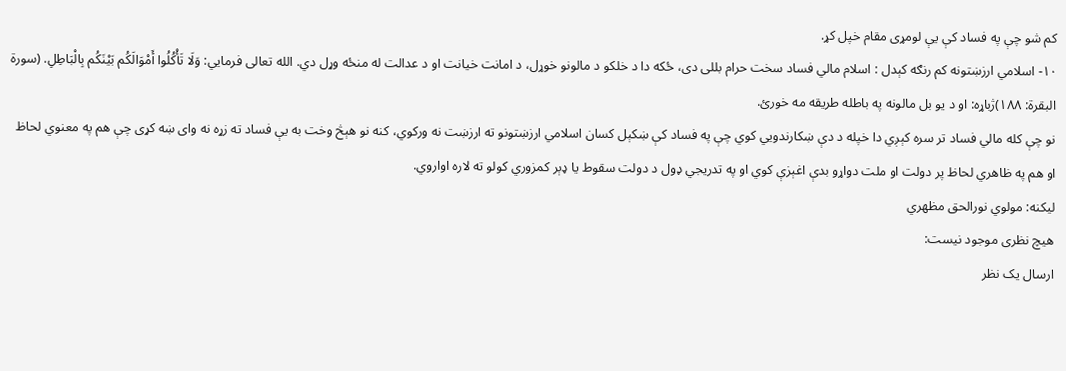کم شو چې په فساد کې يې لومړی مقام خپل کړ.
۱۰- اسلامي ارزښتونه کم رنګه کېدل : اسلام مالي فساد سخت حرام بللی دی، ځکه دا د خلکو د مالونو خوړل، د امانت خیانت او د عدالت له منځه وړل دي. الله تعالی فرمایي: وَلَا تَأْكُلُوا أَمْوَالَكُم بَيْنَكُم بِالْبَاطِلِ. (سورة البقرة: ۱۸۸)ژباړه: او د یو بل مالونه په باطله طريقه مه خورئ.
نو چې کله مالي فساد تر سره کېږي دا خپله د دې ښکارندويي کوي چې په فساد کې ښکېل کسان اسلامي ارزښتونو ته ارزښت نه ورکوي، کنه نو هېڅ وخت به يې فساد ته زړه نه وای ښه کړی چې هم په معنوي لحاظ او هم په ظاهري لحاظ پر دولت او ملت دواړو بدې اغېزې کوي او په تدريجي ډول د دولت سقوط يا ډېر کمزوري کولو ته لاره اواروي.
ليکنه: مولوي نورالحق مظهري
هیچ نظری موجود نیست:
ارسال یک نظر